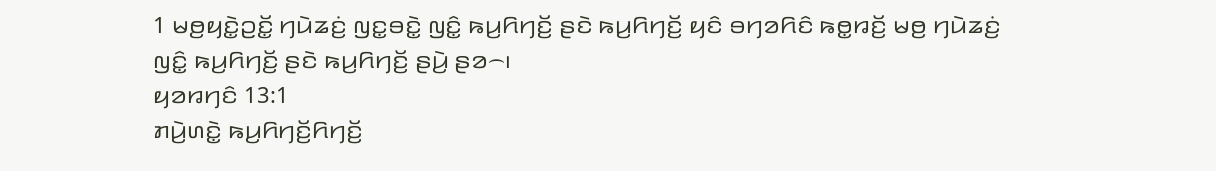1 ꤗꤥ꤬ꤟꤢꤧ꤭ꤑꤢꤩ꤭ ꤚꤣꤧꤘꤢꤦ꤬ ꤜꤢ꤭ꤋꤢꤧ꤭ ꤜꤢꤨ꤭ ꤒꤣ꤬ꤖꤚꤢꤩ꤬ ꤔꤢꤧ ꤒꤣ꤬ꤖꤚꤢꤩ꤬ ꤟꤢꤨ ꤋꤚꤤꤖꤢꤨ ꤒꤥ꤭ꤙꤢꤩ꤬ ꤗꤥ꤬ ꤚꤣꤧꤘꤢꤦ꤬ ꤜꤢꤨ꤭ ꤒꤣ꤬ꤖꤚꤢꤩ꤬ ꤔꤢꤧ ꤒꤣ꤬ꤖꤚꤢꤩ꤬ ꤔꤣꤧ꤬ ꤔꤤ꤮꤯
ꤟꤤꤙꤚꤢꤨ 13:1
ꤊꤣꤧ꤬ꤛꤢꤧ꤭ ꤒꤣ꤬ꤖꤚꤢꤩ꤬ꤖꤚꤢꤩ꤬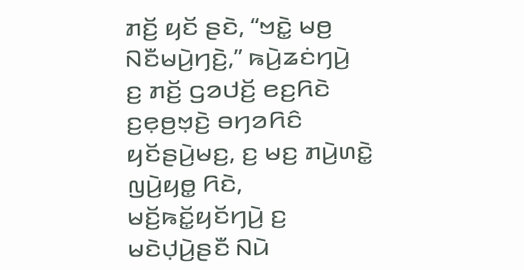ꤊꤢꤩ꤬ ꤟꤢꤩ ꤔꤢꤧ, “ꤠꤢꤧ꤭ ꤗꤥ꤬ ꤡꤢꤪꤗꤣꤧ꤬ꤚꤢꤧ꤬,” ꤒꤣꤧ꤬ꤘꤢꤦꤚꤣꤧ꤬ ꤢ꤬ ꤊꤢꤩ꤬ ꤞꤤꤓꤢꤩ꤬ ꤕꤢ꤬ꤖꤢꤧ ꤢ꤬ꤕ꤫ꤥ꤬ꤠ꤫ꤢꤧ꤬ ꤋꤚꤤꤖꤢꤨ ꤟꤢꤩꤔꤣꤧ꤬ꤗꤢ꤬, ꤢ꤬ ꤗꤢ꤬ ꤊꤣꤧ꤬ꤛꤢꤧ꤭ ꤜꤣꤧ꤬ꤟꤥ꤭ ꤖꤢꤧ, ꤗꤢꤩ꤬ꤒꤢꤩ꤭ꤟꤢꤩꤚꤣꤧ꤬ ꤢ꤬ ꤗꤢꤧꤓ꤫ꤣꤧ꤬ꤔꤢꤪ ꤡꤣꤧ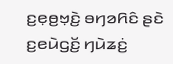ꤢ꤬ꤕ꤫ꤥ꤬ꤠ꤫ꤢꤧ꤬ ꤋꤚꤤꤖꤢꤨ ꤔꤢꤧ ꤢ꤬ꤕꤣꤧꤞꤢꤩ꤬ ꤚꤣꤧꤘꤢꤦ꤬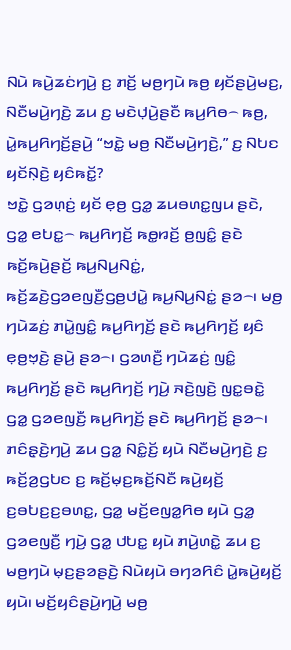ꤡꤣꤧ ꤒꤣꤧ꤬ꤘꤢꤦꤚꤣꤧ꤬ ꤢ꤬ ꤊꤢꤩ꤬ ꤗꤥ꤬ꤚꤣꤧ ꤒꤥ꤬ ꤟꤢꤩꤔꤣꤧ꤬ꤗꤢ꤬, ꤡꤢꤪꤗꤣꤧ꤬ꤚꤢꤧ꤬ ꤘꤣ ꤢ꤬ ꤗꤢꤧꤓ꤫ꤣꤧ꤬ꤔꤢꤪ ꤒꤣ꤬ꤖꤥ꤮ ꤒꤥ꤬, ꤣꤧ꤭ꤒꤣ꤬ꤖꤚꤢꤩ꤬ꤔꤣꤧ꤬ “ꤠꤢꤧ꤭ ꤗꤥ꤬ ꤡꤢꤪꤗꤣꤧ꤬ꤚꤢꤧ꤬,” ꤢ꤬ ꤡꤝꤢ ꤟꤢꤩꤡ꤫ꤢꤧ꤬ ꤟꤢꤨꤒꤢꤩ꤭?
ꤠꤢꤧ꤭ ꤞꤤꤛ꤫ꤢꤦ꤬ ꤟꤢꤩ ꤕ꤫ꤥ꤬ ꤞꤤ꤭ ꤘꤣꤋꤛꤢ꤭ꤜꤣ ꤔꤢꤧ, ꤞꤤ꤭ ꤕꤝꤢ꤭꤮ ꤒꤣ꤬ꤖꤚꤢꤩ꤬ ꤒꤥ꤭ꤙꤢꤩ꤬ ꤥ꤬ꤜꤢꤨ꤭ ꤔꤢꤧ ꤒꤢꤩ꤬ꤒꤣꤧ꤬ꤔꤢꤩ꤬ ꤒꤣ꤬ꤡꤣ꤬ꤡꤢꤦ꤭, ꤒꤢꤩ꤬ꤘꤢꤧ꤬ꤞꤤꤕꤜꤢꤪ꤬ꤞꤥ꤬ꤓꤣꤧ꤭ ꤒꤣ꤬ꤡꤣ꤬ꤡꤢꤦ꤭ ꤔꤤ꤮꤯ ꤗꤥ꤬ ꤚꤣꤧꤘꤢꤦ꤬ ꤊꤣꤧ꤭ꤜꤢꤨ꤭ ꤒꤣ꤬ꤖꤚꤢꤩ꤬ ꤔꤢꤧ ꤒꤣ꤬ꤖꤚꤢꤩ꤬ ꤟꤢꤨ ꤕ꤫ꤥ꤬ꤠ꤫ꤢꤧ꤬ ꤔꤣꤧ꤬ ꤔꤤ꤮꤯ ꤞꤤꤛꤢꤪ꤬ ꤚꤣꤧꤘꤢꤦ꤬ ꤜꤢꤨ꤭ ꤒꤣ꤬ꤖꤚꤢꤩ꤬ ꤔꤢꤧ ꤒꤣ꤬ꤖꤚꤢꤩ꤬ ꤚꤣꤧ꤬ ꤏꤢꤧ꤬ꤜꤢꤧ꤬ ꤜꤢ꤭ꤋꤢꤧ꤭ ꤞꤤ꤭ ꤞꤤꤕꤜꤢꤪ꤬ ꤒꤣ꤬ꤖꤚꤢꤩ꤬ ꤔꤢꤧ ꤒꤣ꤬ꤖꤚꤢꤩ꤬ ꤔꤤ꤮꤯
ꤊꤢꤨꤔ꤫ꤢꤧ꤬ꤚꤣꤧ꤬ ꤘꤣ ꤞꤤ꤭ ꤡꤢꤨ꤭ꤢꤩ꤬ ꤟꤣꤧ ꤡꤢꤪꤗꤣꤧ꤬ꤚꤢꤧ꤬ ꤢ꤬ ꤒꤢꤩ꤬ꤤ꤬ꤞꤝꤢ ꤢ꤬ ꤒꤢꤩ꤬ꤗ꤫ꤢ꤬ꤒꤢꤩ꤬ꤡꤢꤪ ꤒꤣꤧ꤬ꤟꤢꤩ꤬ ꤢ꤬ꤋꤝꤢ꤬ꤢ꤬ꤋꤛꤢ꤭, ꤞꤤ꤭ ꤗꤢꤩ꤬ꤕꤜꤤ꤭ꤖꤥ ꤟꤣꤧ ꤞꤤ꤭ ꤞꤤꤕꤜꤢꤪ꤬ ꤚꤣꤧ꤬ ꤞꤤ꤭ ꤓꤝꤢ꤭ ꤟꤣꤧ ꤊꤣꤧ꤬ꤛꤢꤧ꤭ ꤘꤣ ꤢ꤬ ꤗꤥ꤬ꤚꤣꤧ ꤗ꤫ꤢ꤬ꤔꤤꤔꤢꤧ꤬ ꤡꤣꤧꤟꤣꤧ ꤋꤚꤤꤖꤢꤨ ꤣꤧ꤭ꤒꤣꤧ꤬ꤟꤢꤩ꤬ ꤟꤣꤧ꤯ ꤗꤢꤩ꤬ꤟꤢꤨꤔꤣꤧ꤬ꤚꤣꤧ꤬ ꤗꤥ꤬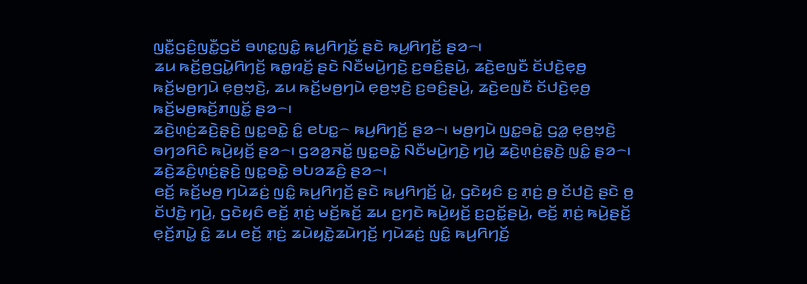ꤜꤢꤪ꤭ꤞꤢꤨ꤬ꤜꤢꤪ꤭ꤞꤢꤩ ꤋꤛꤢ꤭ꤜꤢꤨ꤭ ꤒꤣ꤬ꤖꤚꤢꤩ꤬ ꤔꤢꤧ ꤒꤣ꤬ꤖꤚꤢꤩ꤬ ꤔꤤ꤮꤯
ꤘꤣ ꤒꤢꤩ꤬ꤥ꤬ꤞꤣꤧ꤭ꤖꤚꤢꤩ꤬ ꤒꤥ꤭ꤙꤢꤩ꤬ ꤔꤢꤧ ꤡꤢꤪꤗꤣꤧ꤬ꤚꤢꤧ꤬ ꤢ꤬ꤋꤢꤨ꤬ꤔꤣꤧ꤬, ꤘꤢꤧ꤬ꤕꤜꤢꤪ ꤢꤩꤓꤢꤧ꤬ꤕ꤫ꤥ꤬ ꤒꤢꤩ꤬ꤗꤥ꤬ꤚꤣꤧ ꤕ꤫ꤥ꤬ꤠ꤫ꤢꤧ꤬, ꤘꤣ ꤒꤢꤩ꤬ꤗꤥ꤬ꤚꤣꤧ ꤕ꤫ꤥ꤬ꤠ꤫ꤢꤧ꤬ ꤢ꤬ꤋꤢꤨ꤬ꤔꤣꤧ꤬, ꤘꤢꤧ꤬ꤕꤜꤢꤪ ꤢꤩꤓꤢꤧ꤬ꤕ꤫ꤥ꤬ ꤒꤢꤩ꤬ꤗꤥ꤬ꤒꤢꤩ꤬ꤊꤜꤢꤩ꤭ ꤔꤤ꤮꤯
ꤘꤢꤧ꤬ꤛ꤫ꤢꤦ꤬ꤘꤢꤧ꤬ꤔ꤫ꤢꤧ꤬ ꤜꤢ꤭ꤋꤢꤧ꤭ ꤢꤨ꤭ ꤕꤝꤢ꤭꤮ ꤒꤣ꤬ꤖꤚꤢꤩ꤬ ꤔꤤ꤮꤯ ꤗꤥ꤬ꤚꤣꤧ ꤜꤢ꤭ꤋꤢꤧ꤭ ꤞꤤ꤭ ꤕ꤫ꤥ꤬ꤠ꤫ꤢꤧ꤬ ꤋꤚꤤꤖꤢꤨ ꤒꤣꤧ꤬ꤟꤢꤩ꤬ ꤔꤤ꤮꤯ ꤞꤤꤤ꤬ꤏꤢꤩ꤭ ꤜꤢ꤭ꤋꤢꤧ꤭ ꤡꤢꤪꤗꤣꤧ꤬ꤚꤢꤧ꤬ ꤚꤣꤧ꤬ ꤘꤢꤧ꤬ꤛ꤫ꤢꤦ꤬ꤔ꤫ꤢꤧ꤬ ꤜꤢꤨ꤭ ꤔꤤ꤮꤯ ꤘꤢꤧ꤬ꤘꤢꤨ꤬ꤛ꤫ꤢꤦ꤬ꤔ꤫ꤢꤧ꤬ ꤜꤢ꤭ꤋꤢꤧ꤭ ꤋꤝꤤꤘꤢꤨ꤬ ꤔꤤ꤮꤯
ꤕꤢꤩ꤬ ꤒꤢꤩ꤬ꤗꤥ꤬ ꤚꤣꤧꤘꤢꤦ꤬ ꤜꤢꤨ꤭ ꤒꤣ꤬ꤖꤚꤢꤩ꤬ ꤔꤢꤧ ꤒꤣ꤬ꤖꤚꤢꤩ꤬ ꤣꤧ꤭, ꤞꤢꤧꤟꤢꤨ ꤢ꤬ ꤊ꤫ꤢꤦ꤬ ꤥ꤬ ꤢꤩꤓꤢꤧ꤬ ꤔꤢꤧ ꤥ꤬ ꤢꤩꤓꤢꤧ꤬ ꤚꤣꤧ꤬, ꤞꤢꤧꤟꤢꤨ ꤕꤢꤩ꤬ ꤊ꤫ꤢꤦ꤬ ꤗꤢꤩ꤬ꤒꤢꤩ꤬ ꤘꤣ ꤢ꤬ꤚꤢꤧ ꤒꤣꤧ꤬ꤟꤢꤩ꤬ ꤢ꤬ꤑꤢꤩ꤭ꤔꤣꤧ꤬, ꤕꤢꤩ꤬ ꤊ꤫ꤢꤦ꤬ ꤒꤣꤧ꤬ꤔꤢꤩ꤬ ꤕ꤫ꤢꤩ꤬ꤊꤣꤧ꤭ ꤢꤨ꤭ ꤘꤣ ꤕꤢꤩ꤬ ꤊ꤫ꤢꤦ꤬ ꤘꤣꤧꤟꤢꤧ꤭ꤘꤣꤧꤚꤢꤩ꤬ ꤚꤣꤧꤘꤢꤦ꤬ ꤜꤢꤨ꤭ ꤒꤣ꤬ꤖꤚꤢꤩ꤬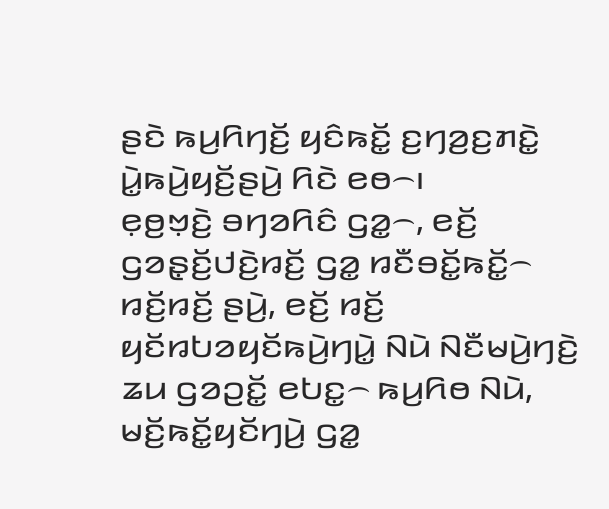ꤔꤢꤧ ꤒꤣ꤬ꤖꤚꤢꤩ꤬ ꤟꤢꤨꤒꤢꤩ꤭ ꤢ꤬ꤚꤤ꤬ꤢ꤬ꤊꤢꤧ꤭ ꤣꤧ꤭ꤒꤣꤧ꤬ꤟꤢꤩ꤬ꤔꤣꤧ꤬ ꤖꤢꤧ ꤕꤥ꤮꤯
ꤕ꤫ꤥ꤬ꤠ꤫ꤢꤧ꤬ ꤋꤚꤤꤖꤢꤨ ꤞꤤ꤭꤮, ꤕꤢꤩ꤬ ꤞꤤꤔ꤫ꤢꤩ꤬ꤓꤢꤧ꤬ꤙꤢꤩ꤬ ꤞꤤ꤭ ꤙꤢꤪꤋꤢꤩ꤭ꤒꤢꤩ꤭꤮ ꤙꤢꤩ꤬ꤙꤢꤩ꤬ ꤔꤣꤧ꤬, ꤕꤢꤩ꤬ ꤙꤢꤩ꤬ ꤟꤢꤩꤙꤝꤤꤟꤢꤩꤒꤣꤧ꤬ꤚꤣꤧ꤭ ꤡꤣꤧ ꤡꤢꤪꤗꤣꤧ꤬ꤚꤢꤧ꤬ ꤘꤣ ꤞꤤꤑꤢꤩ꤭ ꤕꤝꤢ꤭꤮ ꤒꤣ꤬ꤖꤥ ꤡꤣꤧ, ꤗꤢꤩ꤬ꤒꤢꤩ꤭ꤟꤢꤩꤚꤣꤧ꤬ ꤞꤤ꤭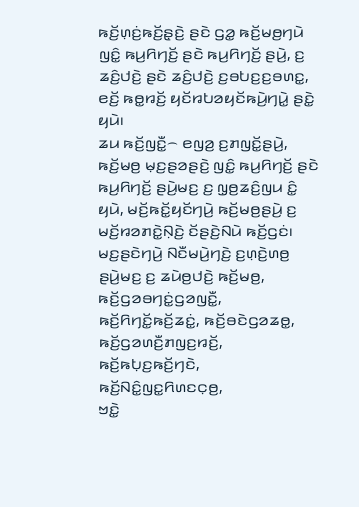ꤒꤢꤩ꤬ꤛ꤫ꤢꤦ꤬ꤒꤢꤩ꤬ꤔ꤫ꤢꤧ꤬ ꤔꤢꤧ ꤞꤤ꤭ ꤒꤢꤩ꤬ꤗꤥ꤬ꤚꤣꤧ ꤜꤢꤨ꤭ ꤒꤣ꤬ꤖꤚꤢꤩ꤬ ꤔꤢꤧ ꤒꤣ꤬ꤖꤚꤢꤩ꤬ ꤔꤣꤧ꤬, ꤢ꤬ ꤘꤢꤨ꤬ꤓꤢꤧ꤬ ꤔꤢꤧ ꤘꤢꤨ꤬ꤓꤢꤧ꤬ ꤢ꤬ꤋꤝꤢ꤬ꤢ꤬ꤋꤛꤢ꤭, ꤕꤢꤩ꤬ ꤒꤥ꤭ꤙꤢꤩ꤬ ꤟꤢꤩꤙꤝꤤꤟꤢꤩꤒꤣꤧ꤬ꤚꤣꤧ꤭ ꤔꤢꤧ꤭ ꤟꤣꤧ꤯
ꤘꤣ ꤒꤢꤩ꤬ꤜꤢꤪ꤭꤮ ꤕꤜꤤ꤬ ꤢ꤬ꤊꤜꤢꤩ꤭ꤔꤣꤧ꤬, ꤒꤢꤩ꤬ꤗꤥ꤬ ꤗ꤫ꤢ꤬ꤔꤤꤔꤢꤧ꤬ ꤜꤢꤨ꤭ ꤒꤣ꤬ꤖꤚꤢꤩ꤬ ꤔꤢꤧ ꤒꤣ꤬ꤖꤚꤢꤩ꤬ ꤔꤣꤧ꤬ꤗꤢ꤬ ꤢ꤬ ꤜ꤫ꤥ꤬ꤘꤢꤨ꤬ꤜꤣ ꤢꤨ꤭ ꤟꤣꤧ, ꤗꤢꤩ꤬ꤒꤢꤩ꤭ꤟꤢꤩꤚꤣꤧ꤬ ꤒꤢꤩ꤬ꤗꤥ꤬ꤔꤣꤧ꤬ ꤢ꤬ ꤗꤢꤩ꤬ꤙꤤꤊꤢꤧ꤭ꤡ꤫ꤢꤧ꤬ ꤢꤩꤔꤢꤧ꤬ꤡꤣꤧ ꤒꤢꤩ꤬ꤞꤢꤦ꤯
ꤗꤢ꤬ꤔꤢꤧꤚꤣꤧ꤬ ꤡꤢꤪꤗꤣꤧ꤬ꤚꤢꤧ꤬ ꤢ꤬ꤛ꤫ꤢꤧ꤬ꤛꤥ꤬ ꤔꤣꤧ꤬ꤗꤢ꤬ ꤢ꤬ ꤘꤣꤧꤥ꤬ꤓꤢꤧ꤬ ꤒꤢꤩ꤬ꤗꤥ꤬, ꤒꤢꤩ꤬ꤞꤤꤋꤚꤢꤦ꤭ꤞꤤꤜꤢꤪ꤭, ꤒꤢꤩ꤬ꤖꤚꤢꤩ꤭ꤒꤢꤩ꤬ꤘꤢꤦ꤭, ꤒꤢꤩ꤬ꤋꤢꤧꤞꤤꤘꤥ꤭, ꤒꤢꤩ꤬ꤞꤤꤛꤢꤪ꤬ꤊꤜꤢ꤬ꤙꤢꤩ꤬, ꤒꤢꤩ꤬ꤒꤝ꤫ꤢ꤬ꤒꤢꤩ꤬ꤚꤢꤧ, ꤒꤢꤩ꤬ꤡꤢꤨ꤭ꤜꤢ꤭ꤖꤛꤢꤍ꤫ꤥ꤬,
ꤠꤢꤧ꤭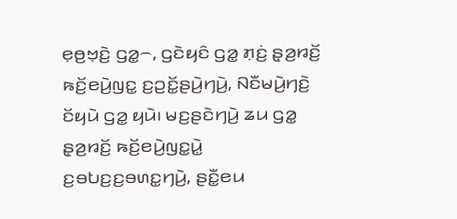ꤕ꤫ꤥ꤬ꤠ꤫ꤢꤧ꤬ ꤞꤤ꤭꤮, ꤞꤢꤧꤟꤢꤨ ꤞꤤ꤭ ꤊ꤫ꤢꤦ꤬ ꤔ꤫ꤤ꤬ꤙꤢꤩ꤬ ꤒꤢꤩ꤬ꤕꤣꤧ꤬ꤜꤢ꤭ ꤢ꤬ꤑꤢꤩ꤭ꤔꤣꤧ꤬ꤚꤣꤧ꤬, ꤡꤢꤪꤗꤣꤧ꤬ꤚꤢꤧ꤬ ꤢꤩꤟꤣꤧ ꤞꤤ꤭ ꤟꤣꤧ꤯ ꤗꤢ꤬ꤔꤢꤧꤚꤣꤧ꤬ ꤘꤣ ꤞꤤ꤭ ꤔ꤫ꤤ꤬ꤙꤢꤩ꤬ ꤒꤢꤩ꤬ꤕꤣꤧ꤬ꤜꤢ꤭ꤣꤧ꤭ ꤢ꤬ꤋꤝꤢ꤬ꤢ꤬ꤋꤛꤢ꤭ꤚꤣꤧ꤬, ꤔꤢꤪ꤭ꤕꤣ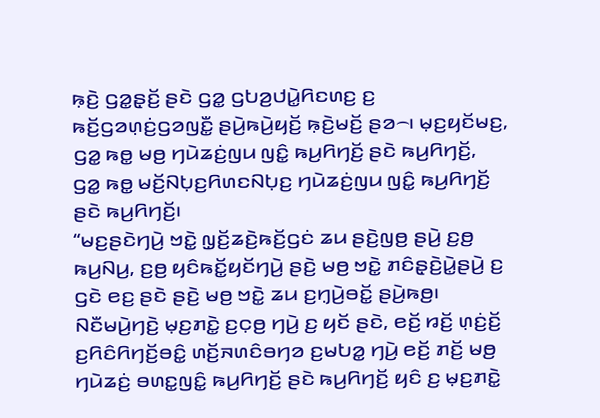ꤒ꤫ꤢꤧ꤬ ꤞꤤ꤭ꤔ꤫ꤢꤩ꤬ ꤔꤢꤧ ꤞꤤ꤭ ꤞꤝꤤ꤬ꤓꤣꤧ꤭ꤖꤢꤛꤢ꤬ ꤢ꤬ ꤒꤢꤩ꤬ꤞꤤꤛ꤫ꤢꤦ꤬ꤞꤤꤜꤢꤪ꤭ ꤔꤣꤧ꤬ꤒꤣꤧ꤬ꤟꤢꤩ꤬ ꤒ꤫ꤢꤧ꤬ꤗꤢꤩ꤬ ꤔꤤ꤮꤯ ꤗ꤫ꤢ꤬ꤟꤢꤩꤗꤢ꤬, ꤞꤤ꤭ ꤒꤥ꤭ ꤗꤥ꤬ ꤚꤣꤧꤘꤢꤦ꤬ꤜꤣ ꤜꤢꤨ꤭ ꤒꤣ꤬ꤖꤚꤢꤩ꤬ ꤔꤢꤧ ꤒꤣ꤬ꤖꤚꤢꤩ꤬, ꤞꤤ꤭ ꤒꤥ꤭ ꤗꤢꤩ꤬ꤡꤝ꤫ꤢ꤬ꤖꤛꤢꤡꤝ꤫ꤢ꤬ ꤚꤣꤧꤘꤢꤦ꤬ꤜꤣ ꤜꤢꤨ꤭ ꤒꤣ꤬ꤖꤚꤢꤩ꤬ ꤔꤢꤧ ꤒꤣ꤬ꤖꤚꤢꤩ꤬꤯
“ꤗꤢ꤬ꤔꤢꤧꤚꤣꤧ꤬ ꤠꤢꤧ꤭ ꤜ꤫ꤢꤩ꤬ꤘꤢꤧ꤬ꤒꤢꤩ꤬ꤞꤢꤦ ꤘꤣ ꤔꤢꤧ꤬ꤜꤥ꤬ ꤔꤣꤧ꤬ ꤢ꤬ꤥ꤬ ꤒꤣ꤬ꤡꤣ꤬, ꤢ꤬ꤥ꤬ ꤟꤢꤨꤒꤢꤩ꤭ꤟꤢꤩꤚꤣꤧ꤬ ꤔꤢꤧ꤬ ꤗꤥ꤬ ꤠꤢꤧ꤭ ꤊꤢꤨꤔ꤫ꤢꤧ꤬ꤣꤧ꤭ꤔꤣꤧ꤬ ꤢ꤬ ꤞꤢꤧ ꤕꤢ꤬ ꤔꤢꤧ ꤔꤢꤧ꤬ ꤗꤥ꤬ ꤠꤢꤧ꤭ ꤘꤣ ꤢ꤬ꤚ꤫ꤣꤧ꤬ꤋꤢꤩ꤭ ꤔꤣꤧ꤬ꤒꤥ꤬꤯
ꤡꤢꤪꤗꤣꤧ꤬ꤚꤢꤧ꤬ ꤗ꤫ꤢ꤬ꤊꤢꤧ꤭ ꤢ꤬ꤍ꤫ꤥ꤬ ꤚꤣꤧ꤬ ꤢ꤬ ꤟꤢꤩ ꤔꤢꤧ, ꤕꤢꤩ꤬ ꤙꤢꤩ꤬ ꤛ꤫ꤢꤦ꤬ꤢꤩ꤬ ꤢ꤬ꤖꤢꤨꤖꤚꤢꤩ꤬ꤋꤢꤨ꤭ ꤛꤢꤩ꤬ꤏꤛꤢꤨꤋꤚꤤ ꤢ꤬ꤗꤝꤤ꤭ ꤚꤣꤧ꤬ ꤕꤢꤩ꤬ ꤊꤢꤩ꤬ ꤗꤥ꤬ ꤚꤣꤧꤘꤢꤦ꤬ ꤋꤛꤢ꤭ꤜꤢꤨ꤭ ꤒꤣ꤬ꤖꤚꤢꤩ꤬ ꤔꤢꤧ ꤒꤣ꤬ꤖꤚꤢꤩ꤬ ꤟꤢꤨ ꤢ꤬ ꤗ꤫ꤢ꤬ꤊꤢꤧ꤭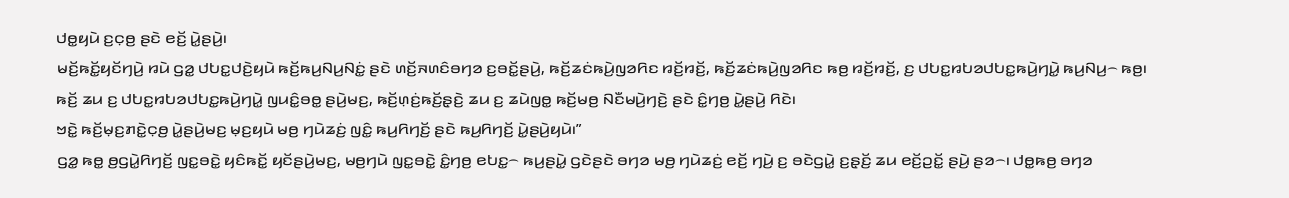ꤓꤥ꤭ꤟꤣꤧ ꤢ꤬ꤍ꤫ꤥ꤬ ꤔꤢꤧ ꤕꤢꤩ꤬ ꤣꤧ꤭ꤔꤣꤧ꤬꤯
ꤗꤢꤩ꤬ꤒꤢꤩ꤭ꤟꤢꤩꤚꤣꤧ꤬ ꤙꤣꤧ ꤞꤤ꤭ ꤓꤝꤢ꤭ꤓꤢꤧ꤬ꤟꤣꤧ ꤒꤢꤩ꤬ꤒꤣ꤬ꤡꤣ꤬ꤡꤢꤦ꤭ ꤔꤢꤧ ꤛꤢꤩ꤬ꤏꤛꤢꤨꤋꤚꤤ ꤢ꤬ꤋꤢꤩ꤭ꤔꤣꤧ꤬, ꤒꤢꤩ꤬ꤘꤢꤦꤒꤣꤧ꤬ꤜꤤꤖꤢ ꤙꤢꤩ꤬ꤙꤢꤩ꤬, ꤒꤢꤩ꤬ꤘꤢꤦꤒꤣꤧ꤬ꤜꤤꤖꤢ ꤒꤥ꤬ ꤙꤢꤩ꤬ꤙꤢꤩ꤬, ꤢ꤬ ꤓꤝꤢ꤭ꤙꤝꤤꤓꤝꤢ꤭ꤒꤣꤧ꤬ꤚꤣꤧ꤭ ꤒꤣ꤬ꤡꤣ꤬꤮ ꤒꤥ꤬꤯ ꤒꤢꤩ꤬ ꤘꤣ ꤢ꤬ ꤓꤝꤢ꤭ꤙꤝꤤꤓꤝꤢ꤭ꤒꤣꤧ꤬ꤚꤣꤧ꤭ ꤜꤣꤢꤨ꤭ꤋꤥ꤭ ꤔꤣꤧ꤬ꤗꤢ꤬, ꤒꤢꤩ꤬ꤛ꤫ꤢꤦ꤬ꤒꤢꤩ꤬ꤔ꤫ꤢꤧ꤬ ꤘꤣ ꤢ꤬ ꤘꤣꤧꤜꤥ꤭ ꤒꤢꤩ꤬ꤗꤥ꤬ ꤡꤢꤪꤗꤣꤧ꤬ꤚꤢꤧ꤬ ꤔꤢꤧ ꤢꤨ꤭ꤚꤥ꤬ ꤣꤧ꤭ꤔꤣꤧ꤬ ꤖꤢꤧ꤯
ꤠꤢꤧ꤭ ꤒꤢꤩ꤬ꤗ꤫ꤢ꤬ꤊꤢꤧ꤭ꤍ꤫ꤥ꤬ ꤣꤧ꤭ꤔꤣꤧ꤬ꤗꤢ꤬ ꤗ꤫ꤢ꤬ꤟꤣꤧ ꤗꤥ꤬ ꤚꤣꤧꤘꤢꤦ꤬ ꤜꤢꤨ꤭ ꤒꤣ꤬ꤖꤚꤢꤩ꤬ ꤔꤢꤧ ꤒꤣ꤬ꤖꤚꤢꤩ꤬ ꤣꤧ꤭ꤔꤣꤧ꤬ꤟꤣꤧ꤯”
ꤞꤤ꤭ ꤒꤥ꤭ ꤥ꤬ꤞꤣꤧ꤭ꤖꤚꤢꤩ꤬ ꤜꤢ꤭ꤋꤢꤧ꤭ ꤟꤢꤨꤒꤢꤩ꤭ ꤟꤢꤩꤔꤣꤧ꤬ꤗꤢ꤬, ꤗꤥ꤬ꤚꤣꤧ ꤜꤢ꤭ꤋꤢꤧ꤭ ꤢꤨ꤭ꤚꤥ꤬ ꤕꤝꤢ꤭꤮ ꤒꤣ꤬ꤔꤣꤧ꤭ ꤞꤢꤧꤔꤢꤧ ꤋꤚꤤ ꤗꤥ꤬ ꤚꤣꤧꤘꤢꤦ꤬ ꤕꤢꤩ꤬ ꤚꤣꤧ꤬ ꤢ꤬ ꤋꤢꤧꤞꤣꤧ꤭ ꤢ꤬ꤔ꤫ꤢꤩ꤬ ꤘꤣ ꤕꤢꤩ꤬ꤑꤢꤩ꤭ ꤔꤣꤧ꤬ ꤔꤤ꤮꤯ ꤓꤥ꤭ꤒꤥ꤬ ꤋꤚꤤ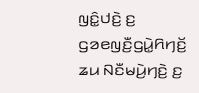ꤜꤢꤨ꤭ꤓꤢꤧ꤬ ꤢ꤬ ꤞꤤꤕꤜꤢꤪ꤬ꤞꤣꤧ꤭ꤖꤚꤢꤩ꤬ ꤘꤣ ꤡꤢꤪꤗꤣꤧ꤬ꤚꤢꤧ꤬ ꤢ꤬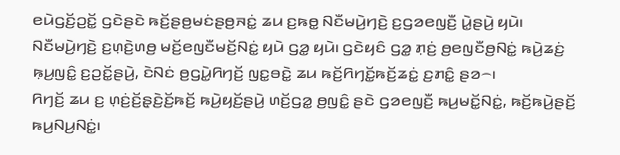ꤕꤣꤧꤞꤢꤩ꤬ꤑꤢꤩ꤭ ꤞꤢꤧꤔꤢꤧ ꤒꤢꤩ꤬ꤔꤥ꤬ꤗꤢꤦꤔꤥ꤬ꤏꤢꤦ꤭ ꤘꤣ ꤢ꤬ꤒꤥ꤭ ꤡꤢꤪꤗꤣꤧ꤬ꤚꤢꤧ꤬ ꤢ꤬ꤞꤤꤕꤜꤢꤪ꤬ ꤣꤧ꤭ꤔꤣꤧ꤬ ꤟꤣꤧ꤯
ꤡꤢꤪꤗꤣꤧ꤬ꤚꤢꤧ꤬ ꤢ꤬ꤛ꤫ꤢꤧ꤬ꤛꤥ꤬ ꤗꤢꤩ꤬ꤕꤜꤢꤪꤗꤢꤩ꤬ꤡꤢꤦ꤭ ꤟꤣꤧ ꤞꤤ꤭ ꤟꤣꤧ꤯ ꤞꤢꤧꤟꤢꤨ ꤞꤤ꤭ ꤊ꤫ꤢꤦ꤬ ꤥ꤬ꤕꤜꤢꤪꤥ꤬ꤡꤢꤦ꤭ ꤒꤣꤧ꤬ꤘꤢꤦ꤬ ꤒ꤫ꤣ꤬ꤜꤢꤨ꤭ ꤢ꤬ꤑꤢꤩ꤭ꤔꤣꤧ꤬, ꤢꤧꤡꤢꤦ ꤥ꤬ꤞꤣꤧ꤭ꤖꤚꤢꤩ꤬ ꤜꤢ꤭ꤋꤢꤧ꤭ ꤘꤣ ꤒꤢꤩ꤬ꤖꤚꤢꤩ꤭ꤒꤢꤩ꤬ꤘꤢꤦ꤭ ꤢ꤬ꤊꤢꤨ꤭ ꤔꤤ꤮꤯
ꤖꤚꤢꤩ꤬ ꤘꤣ ꤢ꤬ ꤛ꤫ꤢꤦ꤬ꤢꤩ꤬ꤔ꤫ꤢꤧ꤬ꤢꤩ꤬ꤒꤢꤩ꤬ ꤒꤣꤧ꤬ꤟꤢꤩ꤬ꤔꤣꤧ꤬ ꤛꤢꤩ꤬ꤞꤤ꤭ ꤥ꤬ꤜꤢꤨ꤭ ꤔꤢꤧ ꤞꤤꤕꤜꤢꤪ꤬ ꤒꤣ꤬ꤗꤢꤩ꤭ꤡꤢꤦ꤭, ꤒꤢꤩ꤬ꤒꤣꤧ꤬ꤔꤢꤩ꤬ ꤒꤣ꤬ꤡꤣ꤬ꤡꤢꤦ꤭꤯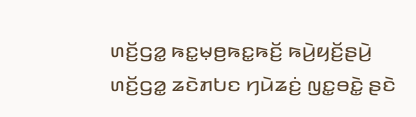ꤛꤢꤩ꤬ꤞꤤ꤭ ꤒꤢ꤭ꤗ꤫ꤥ꤬ꤒꤢ꤭ꤒꤢꤩ꤬ ꤒꤣꤧ꤬ꤟꤢꤩ꤬ꤔꤣꤧ꤬ ꤛꤢꤩ꤬ꤞꤤ꤭ ꤘꤢꤧꤊꤝꤢ ꤚꤣꤧꤘꤢꤦ꤬ ꤜꤢ꤭ꤋꤢꤧ꤭ ꤔꤢꤧ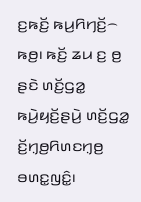ꤢ꤬ꤒꤢꤩ꤬ ꤒꤣ꤬ꤖꤚꤢꤩ꤬꤮ ꤒꤥ꤬꤯ ꤒꤢꤩ꤬ ꤘꤣ ꤢ꤬ ꤥ꤬ ꤔꤢꤧ ꤛꤢꤩ꤬ꤞꤤ꤭ ꤒꤣꤧ꤬ꤟꤢꤩ꤬ꤔꤣꤧ꤬ ꤛꤢꤩ꤬ꤞꤤ꤭ ꤢꤩ꤬ꤚ꤫ꤥ꤬ꤖꤛꤢꤚ꤫ꤥ꤬ ꤋꤛꤢ꤭ꤜꤢꤨ꤭꤯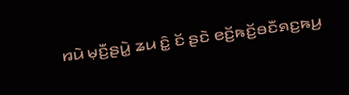ꤙꤣꤧ ꤗ꤫ꤢꤪ꤬ꤔꤣꤧ꤭ ꤘꤣ ꤢꤨ꤭ ꤢꤩ ꤔꤢꤧ ꤕꤢꤩ꤬ꤒꤢꤩ꤬ꤋꤢꤪꤎꤢ꤬ꤒꤣ꤬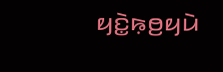ꤟꤢꤧ꤭ꤒ꤫ꤥ꤬ꤟꤣꤧ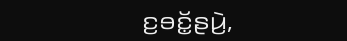ꤢ꤬ꤋꤢꤩ꤭ꤔꤣꤧ꤬,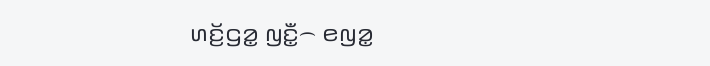ꤛꤢꤩ꤬ꤞꤤ꤭ ꤜꤢꤪ꤭꤮ ꤕꤜꤤ꤭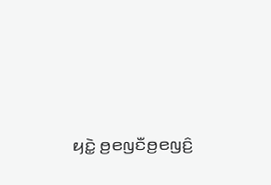ꤟꤢꤧ꤭ ꤥ꤬ꤕꤜꤢꤪꤥ꤬ꤕꤜꤢꤨ꤬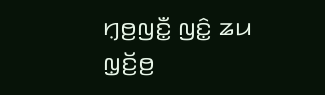ꤚ꤫ꤥ꤬ꤜꤢꤪ꤭ ꤜꤢꤨ꤭ ꤘꤣ ꤜ꤫ꤢꤩ꤬ꤥ꤬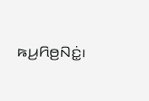ꤒꤣ꤬ꤖꤥ꤬ꤡꤢꤦ꤭꤯